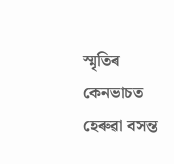স্মৃতিৰ কেনভাচত হেৰুৱা বসন্ত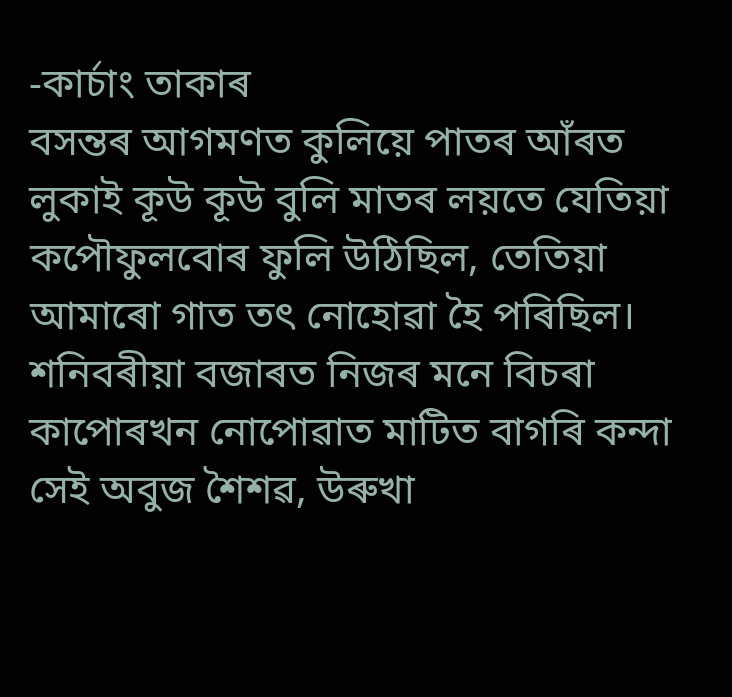-কাৰ্চাং তাকাৰ
বসন্তৰ আগমণত কুলিয়ে পাতৰ আঁৰত লুকাই কূউ কূউ বুলি মাতৰ লয়তে যেতিয়া কপৌফুলবোৰ ফুলি উঠিছিল, তেতিয়া আমাৰো গাত তৎ নোহোৱা হৈ পৰিছিল। শনিবৰীয়া বজাৰত নিজৰ মনে বিচৰা কাপোৰখন নোপোৱাত মাটিত বাগৰি কন্দা সেই অবুজ শৈশৱ, উৰুখা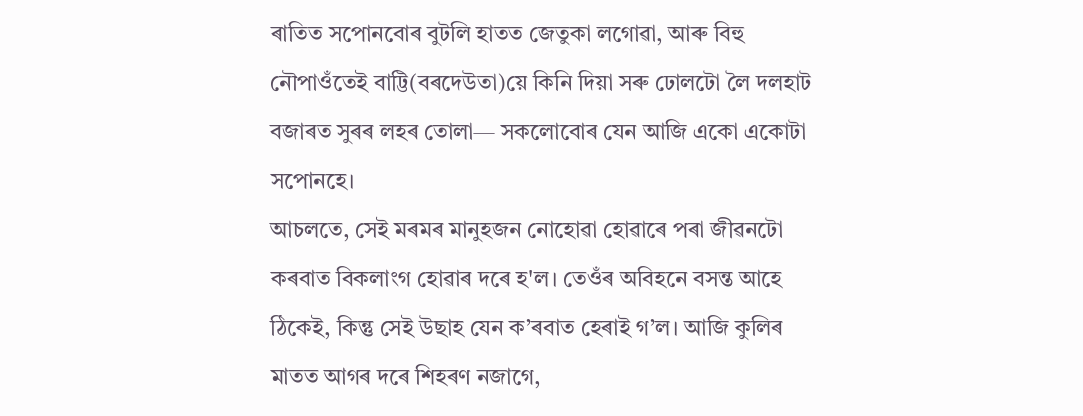ৰাতিত সপোনবোৰ বুটলি হাতত জেতুকা লগোৱা, আৰু বিহু নৌপাওঁতেই বাট্টি(বৰদেউতা)য়ে কিনি দিয়া সৰু ঢোলটো লৈ দলহাট বজাৰত সুৰৰ লহৰ তোলা— সকলোবোৰ যেন আজি একো একোটা সপোনহে।
আচলতে, সেই মৰমৰ মানুহজন নোহোৱা হোৱাৰে পৰা জীৱনটো কৰবাত বিকলাংগ হোৱাৰ দৰে হ'ল। তেওঁৰ অবিহনে বসন্ত আহে ঠিকেই, কিন্তু সেই উছাহ যেন ক’ৰবাত হেৰাই গ’ল। আজি কুলিৰ মাতত আগৰ দৰে শিহৰণ নজাগে,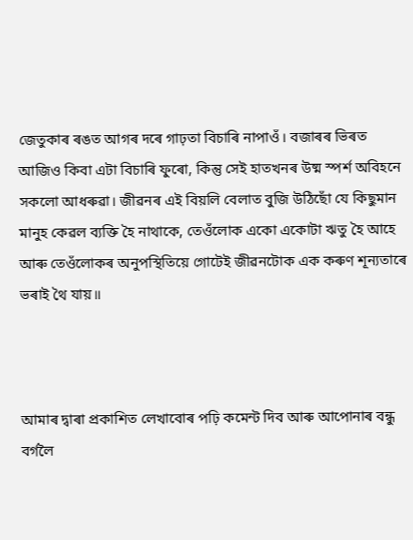জেতুকাৰ ৰঙত আগৰ দৰে গাঢ়তা বিচাৰি নাপাওঁ। বজাৰৰ ভিৰত আজিও কিবা এটা বিচাৰি ফুৰো, কিন্তু সেই হাতখনৰ উষ্ম স্পৰ্শ অবিহনে সকলো আধৰুৱা। জীৱনৰ এই বিয়লি বেলাত বুজি উঠিছোঁ যে কিছুমান মানুহ কেৱল ব্যক্তি হৈ নাথাকে, তেওঁলোক একো একোটা ঋতু হৈ আহে আৰু তেওঁলোকৰ অনুপস্থিতিয়ে গোটেই জীৱনটোক এক কৰুণ শূন্যতাৰে ভৰাই থৈ যায়॥



আমাৰ দ্বাৰা প্ৰকাশিত লেখাবোৰ পঢ়ি কমেন্ট দিব আৰু আপোনাৰ বন্ধু বৰ্গলৈ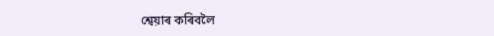শ্বেয়াৰ কৰিবলৈ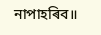নাপাহৰিব॥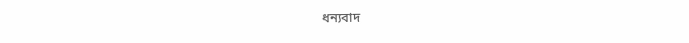ধন্যবাদ